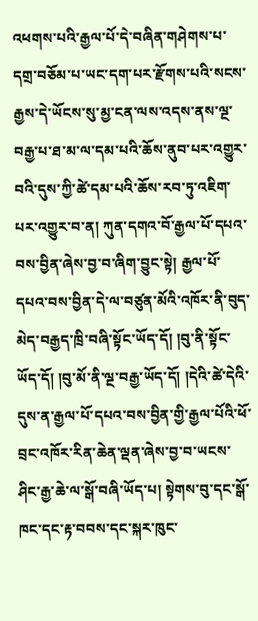འཕགས་པའི་རྒྱལ་པོ་དེ་བཞིན་གཤེགས་པ་དགྲ་བཅོམ་པ་ཡང་དག་པར་རྫོགས་པའི་སངས་རྒྱས་དེ་ཡོངས་སུ་མྱ་ངན་ལས་འདས་ནས་ལྔ་བརྒྱ་པ་ཐ་མ་ལ་དམ་པའི་ཆོས་ནུབ་པར་འགྱུར་བའི་དུས་ཀྱི་ཚེ་དམ་པའི་ཆོས་རབ་ཏུ་འཇིག་པར་འགྱུར་བ་ན། ཀུན་དགའ་བོ་རྒྱལ་པོ་དཔའ་བས་བྱིན་ཞེས་བྱ་བ་ཞིག་བྱུང་སྟེ། རྒྱལ་པོ་དཔའ་བས་བྱིན་དེ་ལ་བཙུན་མོའི་འཁོར་ནི་བུད་མེད་བརྒྱད་ཁྲི་བཞི་སྟོང་ཡོད་དོ། །བུ་ནི་སྟོང་ཡོད་དོ། །བུ་མོ་ནི་ལྔ་བརྒྱ་ཡོད་དོ། །དེའི་ཚེ་དེའི་དུས་ན་རྒྱལ་པོ་དཔའ་བས་བྱིན་གྱི་རྒྱལ་པོའི་ཕོ་བྲང་འཁོར་རིན་ཆེན་ལྡན་ཞེས་བྱ་བ་ཡངས་ཤིང་རྒྱ་ཆེ་ལ་སྒོ་བཞི་ཡོད་པ། སྟེགས་བུ་དང་སྒོ་ཁང་དང་རྟ་བབས་དང་སྐར་ཁུང་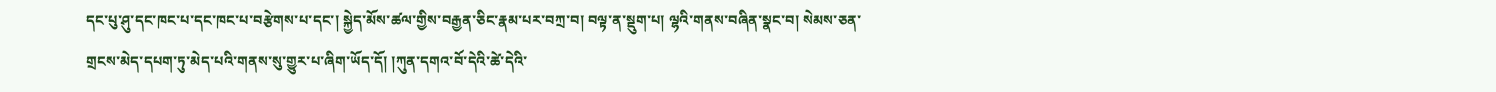དང་པུ་ཤུ་དང་ཁང་པ་དང་ཁང་པ་བརྩེགས་པ་དང་། སྐྱེད་མོས་ཚལ་གྱིས་བརྒྱན་ཅིང་རྣམ་པར་བཀྲ་བ། བལྟ་ན་སྡུག་པ། ལྷའི་གནས་བཞིན་སྣང་བ། སེམས་ཅན་གྲངས་མེད་དཔག་ཏུ་མེད་པའི་གནས་སུ་གྱུར་པ་ཞིག་ཡོད་དོ། །ཀུན་དགའ་བོ་དེའི་ཚེ་དེའི་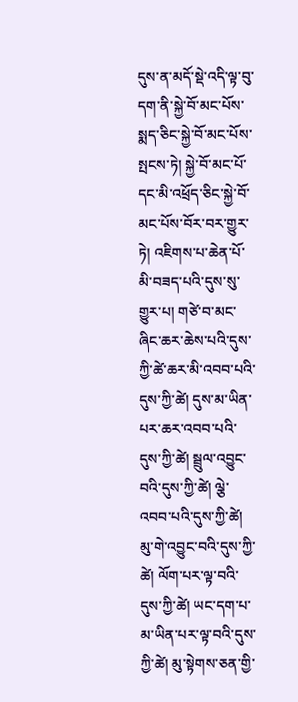དུས་ན་མདོ་སྡེ་འདི་ལྟ་བུ་དག་ནི་སྐྱེ་བོ་མང་པོས་སྨད་ཅིང་སྐྱེ་བོ་མང་པོས་སྤངས་ཏེ། སྐྱེ་བོ་མང་པོ་དང་མི་འཕྲོད་ཅིང་སྐྱེ་བོ་མང་པོས་བོར་བར་གྱུར་ཏེ། འཇིགས་པ་ཆེན་པོ་མི་བཟད་པའི་དུས་སུ་གྱུར་པ། གཙེ་བ་མང་ཞིང་ཆར་ཆེས་པའི་དུས་ཀྱི་ཚེ་ཆར་མི་འབབ་པའི་དུས་ཀྱི་ཚེ། དུས་མ་ཡིན་པར་ཆར་འབབ་པའི་དུས་ཀྱི་ཚེ། སྦྲུལ་འབྱུང་བའི་དུས་ཀྱི་ཚེ། ལྕེ་འབབ་པའི་དུས་ཀྱི་ཚེ། མུ་གེ་འབྱུང་བའི་དུས་ཀྱི་ཚེ། ལོག་པར་ལྟ་བའི་དུས་ཀྱི་ཚེ། ཡང་དག་པ་མ་ཡིན་པར་ལྟ་བའི་དུས་ཀྱི་ཚེ། མུ་སྟེགས་ཅན་གྱི་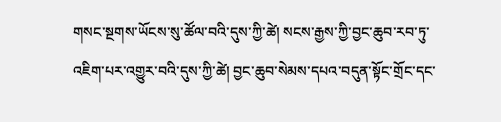གསང་སྔགས་ཡོངས་སུ་ཚོལ་བའི་དུས་ཀྱི་ཚེ། སངས་རྒྱས་ཀྱི་བྱང་ཆུབ་རབ་ཏུ་འཇིག་པར་འགྱུར་བའི་དུས་ཀྱི་ཚེ། བྱང་ཆུབ་སེམས་དཔའ་བདུན་སྟོང་གྲོང་དང་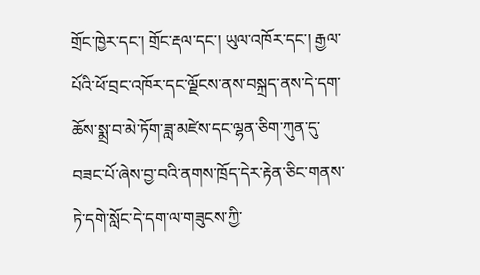གྲོང་ཁྱེར་དང་། གྲོང་རྡལ་དང་། ཡུལ་འཁོར་དང་། རྒྱལ་པོའི་ཕོ་བྲང་འཁོར་དང་ལྗོངས་ནས་བསྐྲད་ནས་དེ་དག་ཆོས་སྨྲ་བ་མེ་ཏོག་ཟླ་མཛེས་དང་ལྷན་ཅིག་ཀུན་དུ་བཟང་པོ་ཞེས་བྱ་བའི་ནགས་ཁྲོད་དེར་རྟེན་ཅིང་གནས་ཏེ་དགེ་སློང་དེ་དག་ལ་གཟུངས་ཀྱི་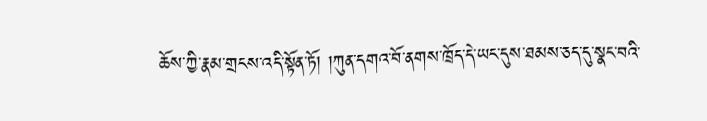ཆོས་ཀྱི་རྣམ་གྲངས་འདི་སྟོན་ཏོ། །ཀུན་དགའ་བོ་ནགས་ཁྲོད་དེ་ཡང་དུས་ཐམས་ཅད་དུ་སྣང་བའི་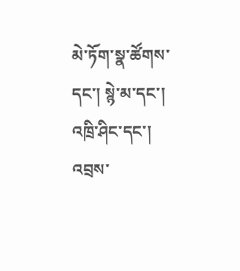མེ་ཏོག་སྣ་ཚོགས་དང་། སྙེ་མ་དང་། འཁྲི་ཤིང་དང་། འབྲས་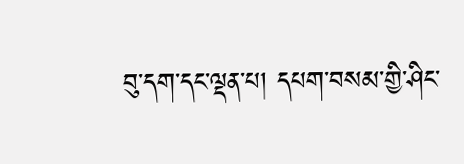བུ་དག་དང་ལྡན་པ། དཔག་བསམ་གྱི་ཤིང་